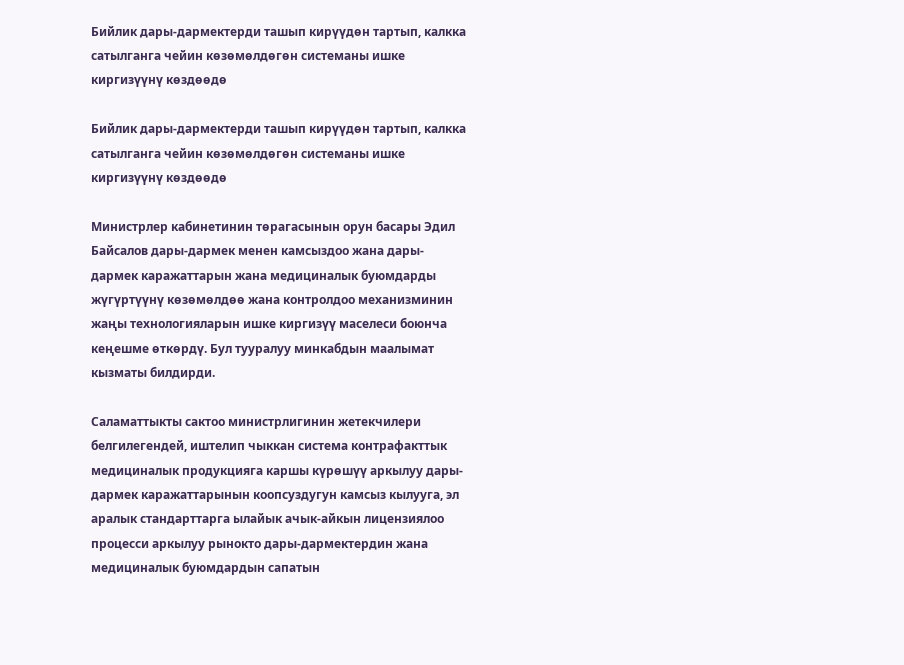Бийлик дары-дармектерди ташып кирүүдөн тартып, калкка сатылганга чейин көзөмөлдөгөн системаны ишке киргизүүнү көздөөдө

Бийлик дары-дармектерди ташып кирүүдөн тартып, калкка сатылганга чейин көзөмөлдөгөн системаны ишке киргизүүнү көздөөдө

Министрлер кабинетинин төрагасынын орун басары Эдил Байсалов дары-дармек менен камсыздоо жана дары-дармек каражаттарын жана медициналык буюмдарды жүгүртүүнү көзөмөлдөө жана контролдоо механизминин жаңы технологияларын ишке киргизүү маселеси боюнча кеңешме өткөрдү. Бул тууралуу минкабдын маалымат кызматы билдирди.

Саламаттыкты сактоо министрлигинин жетекчилери белгилегендей, иштелип чыккан система контрафакттык медициналык продукцияга каршы күрөшүү аркылуу дары-дармек каражаттарынын коопсуздугун камсыз кылууга, эл аралык стандарттарга ылайык ачык-айкын лицензиялоо процесси аркылуу рынокто дары-дармектердин жана медициналык буюмдардын сапатын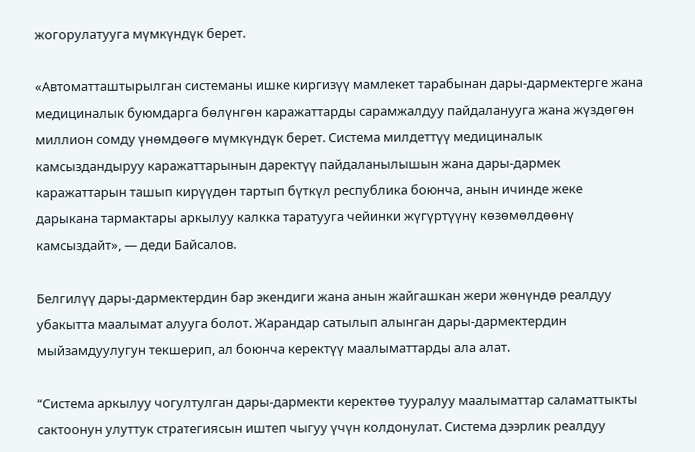жогорулатууга мүмкүндүк берет.

«Автоматташтырылган системаны ишке киргизүү мамлекет тарабынан дары-дармектерге жана медициналык буюмдарга бөлүнгөн каражаттарды сарамжалдуу пайдаланууга жана жүздөгөн миллион сомду үнөмдөөгө мүмкүндүк берет. Система милдеттүү медициналык камсыздандыруу каражаттарынын даректүү пайдаланылышын жана дары-дармек каражаттарын ташып кирүүдөн тартып бүткүл республика боюнча, анын ичинде жеке дарыкана тармактары аркылуу калкка таратууга чейинки жүгүртүүнү көзөмөлдөөнү камсыздайт», — деди Байсалов.

Белгилүү дары-дармектердин бар экендиги жана анын жайгашкан жери жөнүндө реалдуу убакытта маалымат алууга болот. Жарандар сатылып алынган дары-дармектердин мыйзамдуулугун текшерип, ал боюнча керектүү маалыматтарды ала алат.

“Система аркылуу чогултулган дары-дармекти керектөө тууралуу маалыматтар саламаттыкты сактоонун улуттук стратегиясын иштеп чыгуу үчүн колдонулат. Система дээрлик реалдуу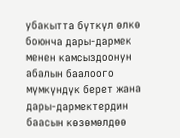убакытта бүткүл өлкө боюнча дары-дармек менен камсыздоонун абалын баалоого мүмкүндүк берет жана дары-дармектердин баасын көзөмөлдөө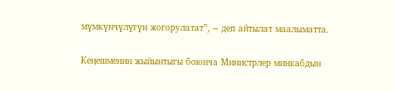мүмкүнчүлүгүн жогорулатат”, – деп айтылат маалыматта.

Кеңешменин жыйынтыгы боюнча Министрлер минкабдын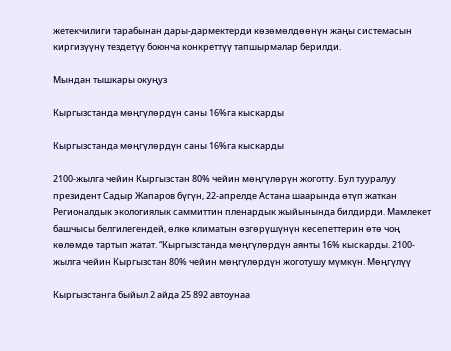жетекчилиги тарабынан дары-дармектерди көзөмөлдөөнүн жаңы системасын киргизүүнү тездетүү боюнча конкреттүү тапшырмалар берилди.

Мындан тышкары окуңуз

Кыргызстанда мөңгүлөрдүн саны 16%га кыскарды

Кыргызстанда мөңгүлөрдүн саны 16%га кыскарды

2100-жылга чейин Кыргызстан 80% чейин мөңгүлөрүн жоготту. Бул тууралуу президент Садыр Жапаров бүгүн, 22-апрелде Астана шаарында өтүп жаткан Регионалдык экологиялык саммиттин пленардык жыйынында билдирди. Мамлекет башчысы белгилегендей, өлкө климатын өзгөрүшүнүн кесепеттерин өтө чоң көлөмдө тартып жатат. “Кыргызстанда мөңгүлөрдүн аянты 16% кыскарды. 2100-жылга чейин Кыргызстан 80% чейин мөңгүлөрдүн жоготушу мүмкүн. Мөңгүлүү

Кыргызстанга быйыл 2 айда 25 892 автоунаа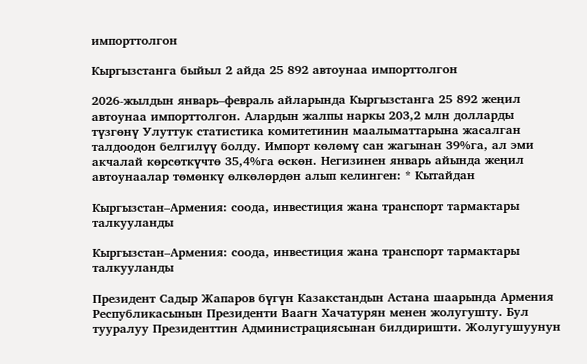импорттолгон

Кыргызстанга быйыл 2 айда 25 892 автоунаа импорттолгон

2026-жылдын январь–февраль айларында Кыргызстанга 25 892 жеңил автоунаа импорттолгон. Алардын жалпы наркы 203,2 млн долларды түзгөнү Улуттук статистика комитетинин маалыматтарына жасалган талдоодон белгилүү болду. Импорт көлөмү сан жагынан 39%га, ал эми акчалай көрсөткүчтө 35,4%га өскөн. Негизинен январь айында жеңил автоунаалар төмөнкү өлкөлөрдөн алып келинген: * Кытайдан

Кыргызстан–Армения: соода, инвестиция жана транспорт тармактары талкууланды

Кыргызстан–Армения: соода, инвестиция жана транспорт тармактары талкууланды

Президент Садыр Жапаров бүгүн Казакстандын Астана шаарында Армения Республикасынын Президенти Ваагн Хачатурян менен жолугушту. Бул тууралуу Президенттин Администрациясынан билдиришти. Жолугушуунун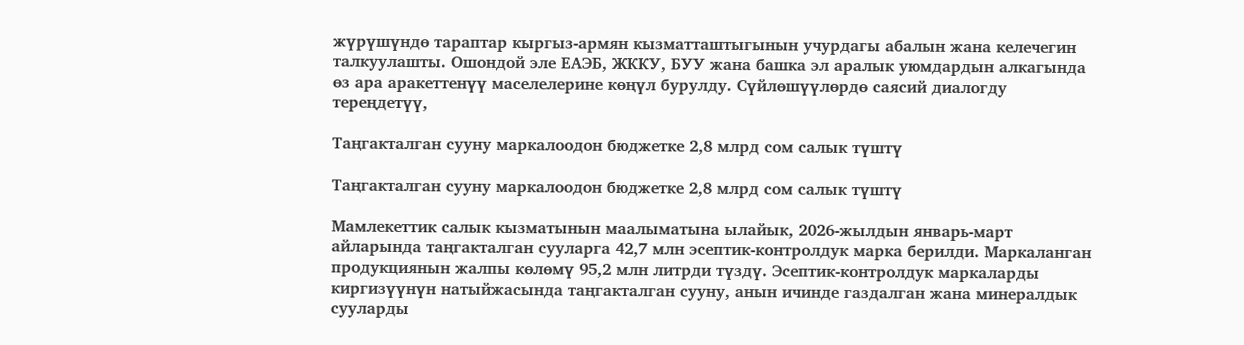жүрүшүндө тараптар кыргыз-армян кызматташтыгынын учурдагы абалын жана келечегин талкуулашты. Ошондой эле ЕАЭБ, ЖККУ, БУУ жана башка эл аралык уюмдардын алкагында өз ара аракеттенүү маселелерине көңүл бурулду. Сүйлөшүүлөрдө саясий диалогду тереңдетүү,

Таңгакталган сууну маркалоодон бюджетке 2,8 млрд сом салык түштү

Таңгакталган сууну маркалоодон бюджетке 2,8 млрд сом салык түштү

Мамлекеттик салык кызматынын маалыматына ылайык, 2026-жылдын январь-март айларында таңгакталган сууларга 42,7 млн эсептик-контролдук марка берилди. Маркаланган продукциянын жалпы көлөмү 95,2 млн литрди түздү. Эсептик-контролдук маркаларды киргизүүнүн натыйжасында таңгакталган сууну, анын ичинде газдалган жана минералдык сууларды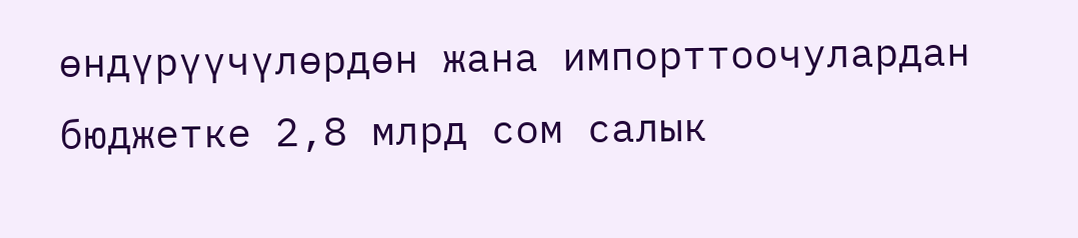өндүрүүчүлөрдөн жана импорттоочулардан бюджетке 2,8 млрд сом салык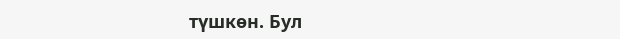түшкөн. Бул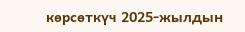көрсөткүч 2025-жылдын